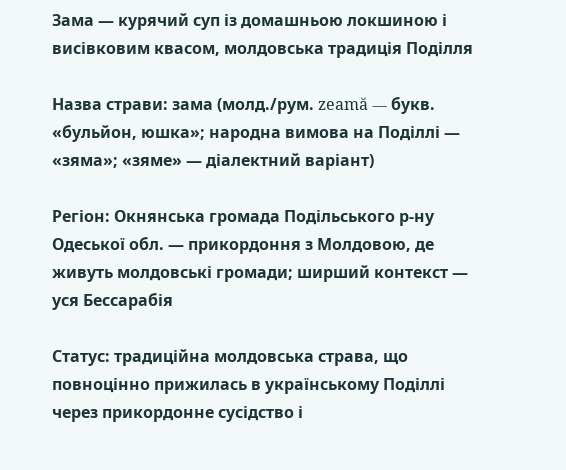Зама — курячий суп із домашньою локшиною і висівковим квасом, молдовська традиція Поділля

Назва страви: зама (молд./рум. zeamă — букв. «бульйон, юшка»; народна вимова на Поділлі — «зяма»; «зяме» — діалектний варіант)

Регіон: Окнянська громада Подільського р-ну Одеської обл. — прикордоння з Молдовою, де живуть молдовські громади; ширший контекст — уся Бессарабія

Статус: традиційна молдовська страва, що повноцінно прижилась в українському Поділлі через прикордонне сусідство і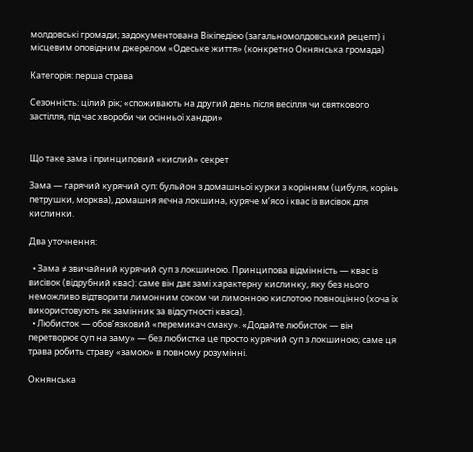молдовські громади; задокументована Вікіпедією (загальномолдовський рецепт) і місцевим оповідним джерелом «Одеське життя» (конкретно Окнянська громада)

Категорія: перша страва

Сезонність: цілий рік; «споживають на другий день після весілля чи святкового застілля, під час хвороби чи осінньої хандри»


Що таке зама і принциповий «кислий» секрет

Зама — гарячий курячий суп: бульйон з домашньої курки з корінням (цибуля, корінь петрушки, морква), домашня яєчна локшина, куряче м’ясо і квас із висівок для кислинки.

Два уточнення:

  • Зама ≠ звичайний курячий суп з локшиною. Принципова відмінність — квас із висівок (відрубний квас): саме він дає замі характерну кислинку, яку без нього неможливо відтворити лимонним соком чи лимонною кислотою повноцінно (хоча їх використовують як замінник за відсутності кваса).
  • Любисток — обов’язковий «перемикач смаку». «Додайте любисток — він перетворює суп на заму» — без любистка це просто курячий суп з локшиною; саме ця трава робить страву «замою» в повному розумінні.

Окнянська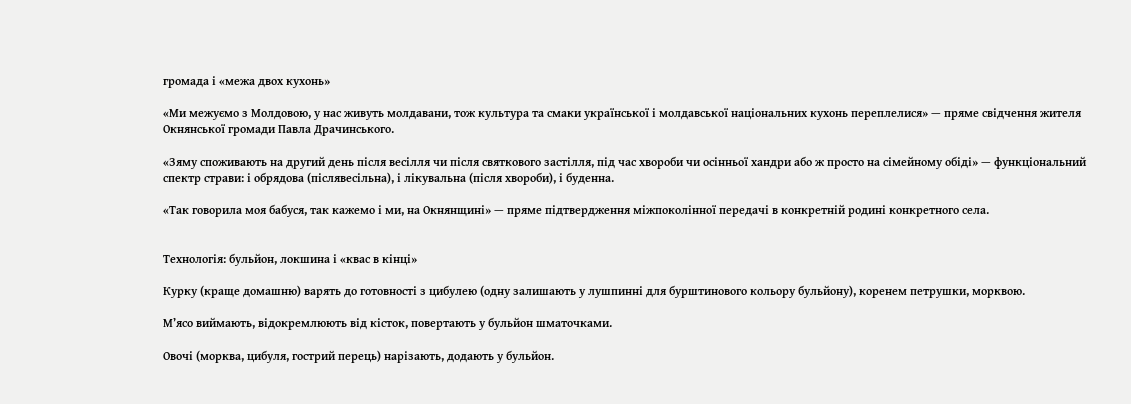громада і «межа двох кухонь»

«Ми межуємо з Молдовою, у нас живуть молдавани, тож культура та смаки української і молдавської національних кухонь переплелися» — пряме свідчення жителя Окнянської громади Павла Драчинського.

«Зяму споживають на другий день після весілля чи після святкового застілля, під час хвороби чи осінньої хандри або ж просто на сімейному обіді» — функціональний спектр страви: і обрядова (післявесільна), і лікувальна (після хвороби), і буденна.

«Так говорила моя бабуся, так кажемо і ми, на Окнянщині» — пряме підтвердження міжпоколінної передачі в конкретній родині конкретного села.


Технологія: бульйон, локшина і «квас в кінці»

Курку (краще домашню) варять до готовності з цибулею (одну залишають у лушпинні для бурштинового кольору бульйону), коренем петрушки, морквою.

М’ясо виймають, відокремлюють від кісток, повертають у бульйон шматочками.

Овочі (морква, цибуля, гострий перець) нарізають, додають у бульйон.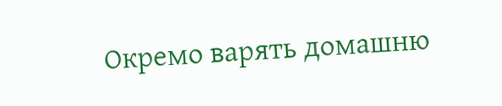Окремо варять домашню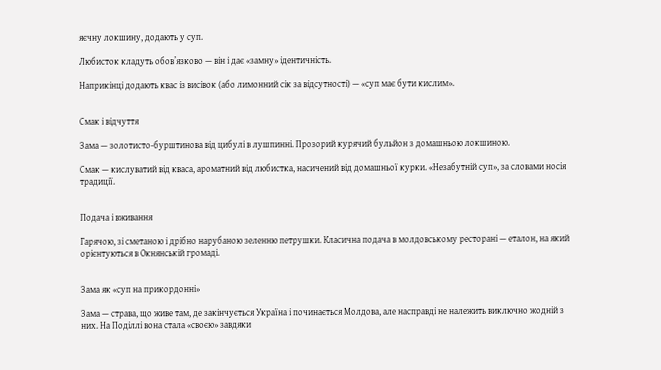яєчну локшину, додають у суп.

Любисток кладуть обов’язково — він і дає «замну» ідентичність.

Наприкінці додають квас із висівок (або лимонний сік за відсутності) — «суп має бути кислим».


Смак і відчуття

Зама — золотисто-бурштинова від цибулі в лушпинні. Прозорий курячий бульйон з домашньою локшиною.

Смак — кислуватий від кваса, ароматний від любистка, насичений від домашньої курки. «Незабутній суп», за словами носія традиції.


Подача і вживання

Гарячою, зі сметаною і дрібно нарубаною зеленню петрушки. Класична подача в молдовському ресторані — еталон, на який орієнтуються в Окнянській громаді.


Зама як «суп на прикордонні»

Зама — страва, що живе там, де закінчується Україна і починається Молдова, але насправді не належить виключно жодній з них. На Поділлі вона стала «своєю» завдяки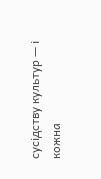сусідству культур — і кожна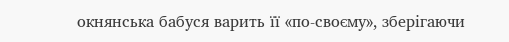окнянська бабуся варить її «по-своєму», зберігаючи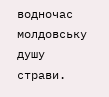водночас молдовську душу страви.